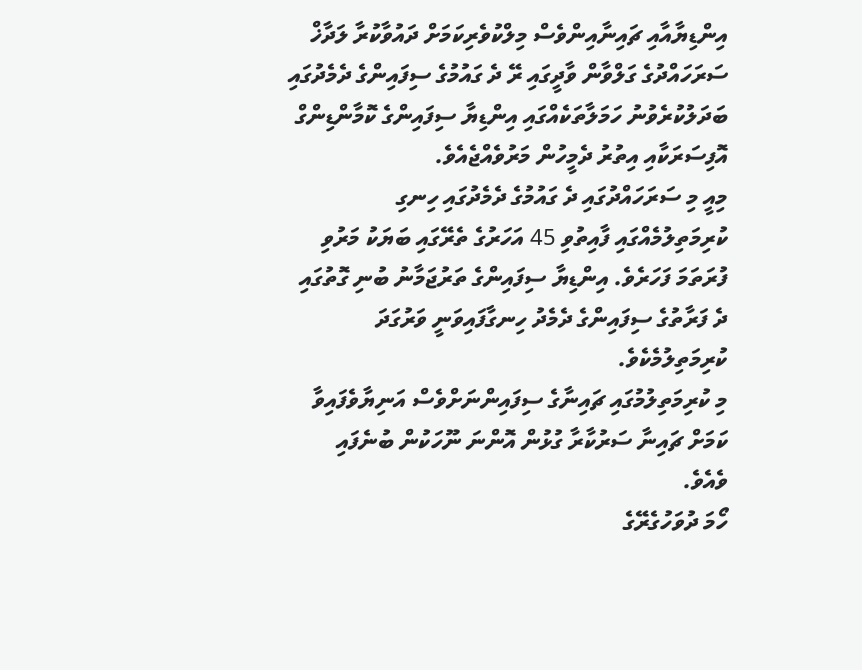އިންޑިޔާއާއި ޗައިނާއިންވެސް މިލްކުވެރިކަމަށް ދައުވާކުރާ ލަދާޚް ސަރަހައްދުގެ ގަލްވާން ވާދީގައި ރޭ ދެ ގައުމުގެ ސިފައިންގެ ދެމެދުގައި ބަދަލުކުރެވުނު ހަމަލާތަކެއްގައި އިންޑިޔާ ސިފައިންގެ ކޮމާންޑިންގް އޮފިސަރަކާއި އިތުރު ދެމީހުން މަރުވެއްޖެއެވެ.
މިއީ މި ސަރަހައްދުގައި ދެ ގައުމުގެ ދެމެދުގައި ހިނގި ކުރިމަތިލުމެއްގައި ފާއިތުވި 45 އަހަރުގެ ތެރޭގައި ބަޔަކު މަރުވި ފުރަތަމަ ފަހަރެވެ. އިންޑިޔާ ސިފައިންގެ ތަރުޖަމާނު ބުނި ގޮތުގައި ދެ ފަރާތުގެ ސިފައިންގެ ދެމެދު ހިނގާފައިވަނީ ވަރުގަދަ ކުރިމަތިލުމެކެވެ.
މި ކުރިމަތިލުމުގައި ޗައިނާގެ ސިފައިންނަށްވެސް އަނިޔާވެފައިވާ ކަމަށް ޗައިނާ ސަރުކާރާ ގުޅުން އޮންނަ ނޫހަކުން ބުނެފައި ވެއެވެ.
ހޯމަ ދުވަހުގެރޭގެ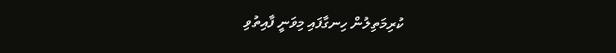ކުރިމަތިލުން ހިނގާފައި މިވަނީ ފާއިތުވި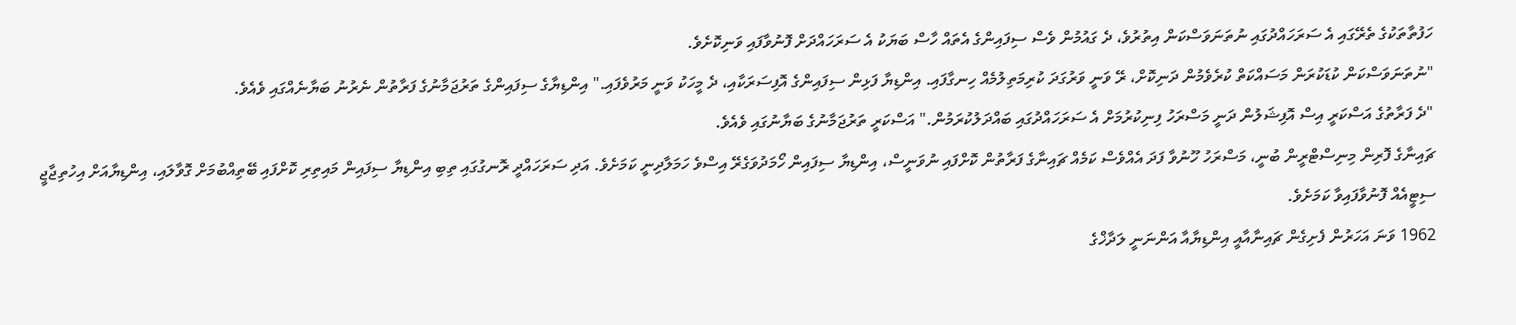ހަފުތާތަކުގެ ތެރޭގައި އެ ސަރަހައްދުގައި ނުތަނަވަސްކަން އިތުރުވެ، ދެ ގައުމުން ވެސް ސިފައިންގެ އެތައް ހާސް ބަޔަކު އެ ސަރަހައްދަށް ފޮނުވާފައި ވަނިކޮށެވެ.
"ނުތަނަވަސްކަން ކުޑަކުރަން މަސައްކަތް ކުރެވެމުން ދަނިކޮށް، ރޭ ވަނީ ވަރުގަދަ ކުރިމަތިލުމެއް ހިނގާފައި. އިންޑިޔާ ފަޅިން ސިފައިންގެ އޮފިސަރަކާއި، ދެ މީހަކު ވަނީ މަރުވެފައި." އިންޑިޔާގެ ސިފައިންގެ ތަރުޖަމާނުގެ ފަރާތުން ނެރުނު ބަޔާނެއްގައި ވެއެވެ.
"ދެ ފަރާތުގެ އަސްކަރީ އިސް އޮފިޝަލުން ދަނީ މަސްރަހު ފިނިކުރުމަށް އެ ސަރަހައްދުގައި ބައްދަލުކުރަމުން." އަސްކަރީ ތަރުޖަމާނުގެ ބަޔާނުގައި ވެއެވެ.
ޗައިނާގެ ފޮރިން މިނިސްޓްރީން ބުނީ، މަސްރަހު ހޫނުވާ ފަދަ އެއްވެސް ކަމެއް ޗައިނާގެ ފަރާތުން ކޮށްފައި ނުވަނީސް، އިންޑިޔާ ސިފައިން ހޯމަދުވަގެރޭ އިސްވެ ހަމަލާދިނީ ކަމަށެވެ. އަދި ސަރަހައްދީ ރޮނގުގައި ތިބި އިންޑިޔާ ސިފައިން މައިތިރި ކޮށްފައި ބޭތިއްބުމަށް ގޮވާލައި، އިންޑިޔާއަށް އިހުތިޖާޖީ ސިޓީއެއް ފޮނުވާފައިވާ ކަމަށެވެ.
1962 ވަނަ އަހަރުން ފެށިގެން ޗައިނާއާއީ އިންޑިޔާއާ އަންނަނީ ލަދާޚްގެ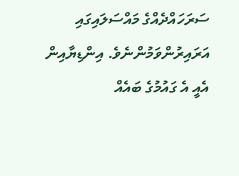ސަރަހައްދެއްގެ މައްސަލައިގައި އަރައިރުންވަމުންނެވެ. އިންޑިޔާއިން އެއީ އެ ގައުމުގެ ބައެއް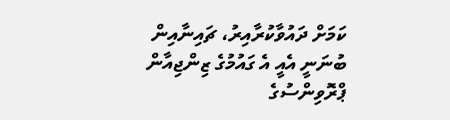ކަމަށް ދައުވާކުރާއިރު، ޗައިނާއިން ބުނަނީ އެއީ އެ ގައުމުގެ ޒިންޖިއާން ޕްރޮވިންސުގެ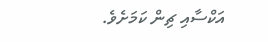އަކްސާއި ޗިން ކަމަށެވެ.